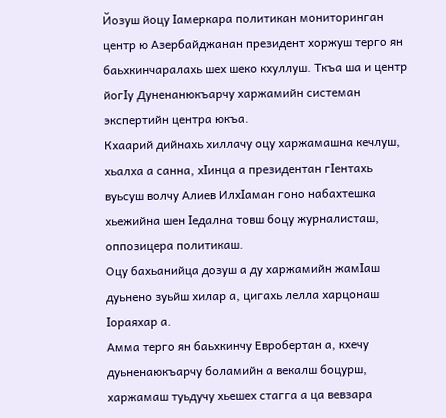Йозуш йоцу Ιамеркара политикан мониторинган центр ю Азербайджанан президент хоржуш терго ян баьхкинчаралахь шех шеко кхуллуш. Ткъа ша и центр йогΙу Дуненанюкъарчу харжамийн системан экспертийн центра юкъа.
Кхаарий дийнахь хиллачу оцу харжамашна кечлуш, хьалха а санна, хΙинца а президентан гΙентахь вуьсуш волчу Алиев ИлхΙаман гоно набахтешка хьежийна шен Ιедална товш боцу журналисташ, оппозицера политикаш.
Оцу бахьанийца дозуш а ду харжамийн жамΙаш дуьнено зуьйш хилар а, цигахь лелла харцонаш Ιораяхар а.
Амма терго ян баьхкинчу Евробертан а, кхечу дуьненаюкъарчу боламийн а векалш боцурш, харжамаш туьдучу хьешех стагга а ца вевзара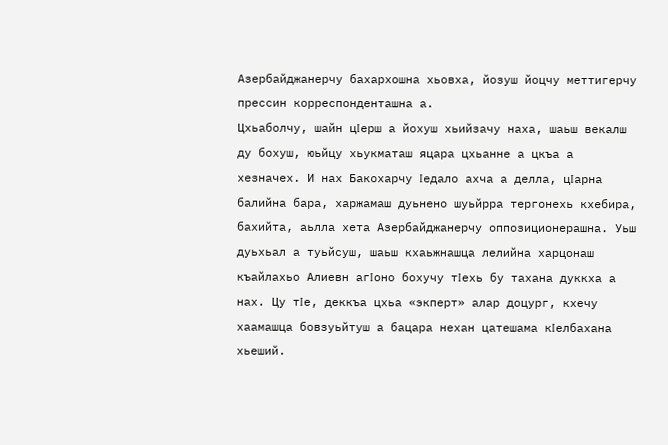Азербайджанерчу бахархошна хьовха, йозуш йоцчу меттигерчу прессин корреспонденташна а.
Цхьаболчу, шайн цΙерш а йохуш хьийзачу наха, шаьш векалш ду бохуш, юьйцу хьукматаш яцара цхьанне а цкъа а хезначех. И нах Бакохарчу Ιедало ахча а делла, цΙарна балийна бара, харжамаш дуьнено шуьйрра тергонехь кхебира, бахийта, аьлла хета Азербайджанерчу оппозиционерашна. Уьш дуьхьал а туьйсуш, шаьш кхаьжнашца лелийна харцонаш къайлахьо Алиевн агΙоно бохучу тΙехь бу тахана дуккха а нах. Цу тΙе, деккъа цхьа «экперт» алар доцург, кхечу хаамашца бовзуьйтуш а бацара нехан цатешама кΙелбахана хьеший.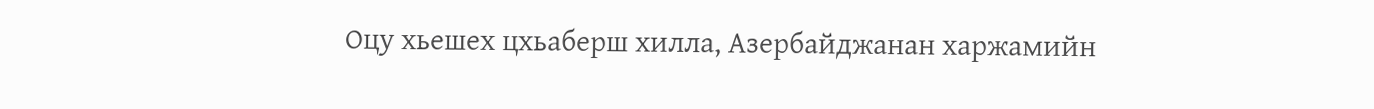Оцу хьешех цхьаберш хилла, Азербайджанан харжамийн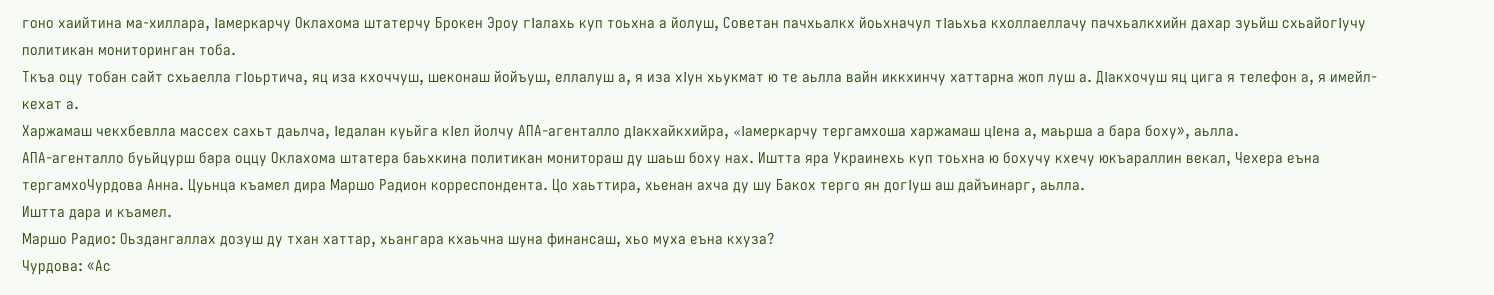гоно хаийтина ма-хиллара, Ιамеркарчу Оклахома штатерчу Брокен Эроу гΙалахь куп тоьхна а йолуш, Советан пачхьалкх йоьхначул тΙаьхьа кхоллаеллачу пачхьалкхийн дахар зуьйш схьайогΙучу политикан мониторинган тоба.
Ткъа оцу тобан сайт схьаелла гΙоьртича, яц иза кхоччуш, шеконаш йойъуш, еллалуш а, я иза хΙун хьукмат ю те аьлла вайн иккхинчу хаттарна жоп луш а. ДΙакхочуш яц цига я телефон а, я имейл-кехат а.
Харжамаш чекхбевлла массех сахьт даьлча, Ιедалан куьйга кΙел йолчу АПА-агенталло дΙакхайкхийра, «Ιамеркарчу тергамхоша харжамаш цΙена а, маьрша а бара боху», аьлла.
АПА-агенталло буьйцурш бара оццу Оклахома штатера баьхкина политикан монитораш ду шаьш боху нах. Иштта яра Украинехь куп тоьхна ю бохучу кхечу юкъараллин векал, Чехера еъна тергамхоЧурдова Анна. Цуьнца къамел дира Маршо Радион корреспондента. Цо хаьттира, хьенан ахча ду шу Бакох терго ян догΙуш аш дайъинарг, аьлла.
Иштта дара и къамел.
Маршо Радио: Оьздангаллах дозуш ду тхан хаттар, хьангара кхаьчна шуна финансаш, хьо муха еъна кхуза?
Чурдова: «Ас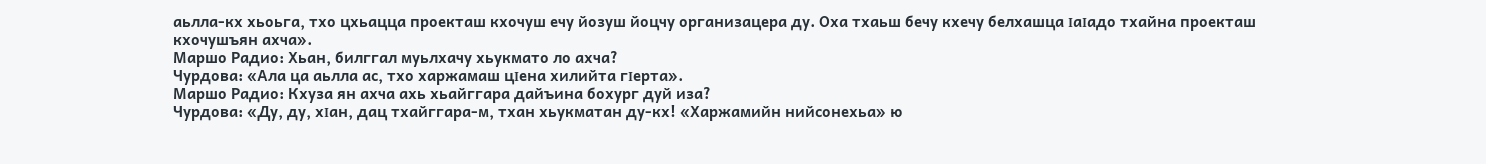аьлла-кх хьоьга, тхо цхьацца проекташ кхочуш ечу йозуш йоцчу организацера ду. Оха тхаьш бечу кхечу белхашца ΙаΙадо тхайна проекташ кхочушъян ахча».
Маршо Радио: Хьан, билггал муьлхачу хьукмато ло ахча?
Чурдова: «Ала ца аьлла ас, тхо харжамаш цΙена хилийта гΙерта».
Маршо Радио: Кхуза ян ахча ахь хьайггара дайъина бохург дуй иза?
Чурдова: «Ду, ду, хΙан, дац тхайггара-м, тхан хьукматан ду-кх! «Харжамийн нийсонехьа» ю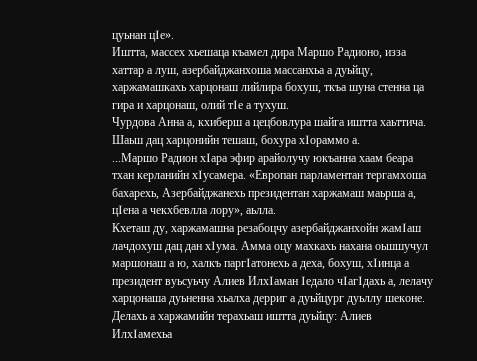цуьнан цΙе».
Иштта, массех хьешаца къамел дира Маршо Радионо, изза хаттар а луш, азербайджанхоша массанхьа а дуьйцу, харжамашкахь харцонаш лийлира бохуш, ткъа шуна стенна ца гира и харцонаш, олий тΙе а тухуш.
Чурдова Анна а, кхиберш а цецбовлура шайга иштта хаьттича. Шаьш дац харцонийн тешаш, бохура хΙораммо а.
...Маршо Радион хΙара эфир арайолучу юкъанна хаам беара тхан керланийн хΙусамера. «Европан парламентан тергамхоша бахарехь, Азербайджанехь президентан харжамаш маьрша а, цΙена а чекхбевлла лору», аьлла.
Кхеташ ду, харжамашна резабоцчу азербайджанхойн жамΙаш лачдохуш дац дан хΙума. Амма оцу махкахь нахана оьшшучул маршонаш а ю, халкъ паргΙатонехь а деха, бохуш, хΙинца а президент вуьсуьчу Алиев ИлхΙаман Ιедало чΙагΙдахь а, лелачу харцонаша дуьненна хьалха дерриг а дуьйцург дуьллу шеконе.
Делахь а харжамийн терахьаш иштта дуьйцу: Алиев ИлхΙамехьа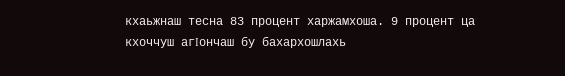кхаьжнаш тесна 83 процент харжамхоша. 9 процент ца кхоччуш агΙончаш бу бахархошлахь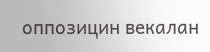оппозицин векалан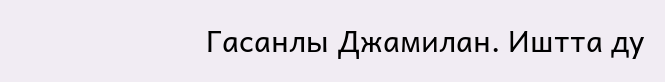Гасанлы Джамилан. Иштта ду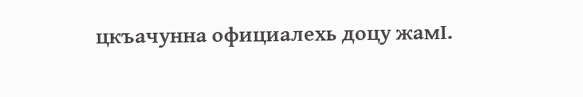цкъачунна официалехь доцу жамΙ.